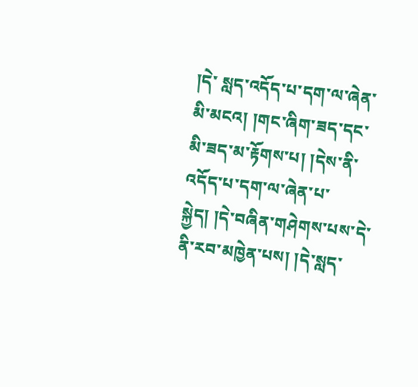།དེ་ སླད་འདོད་པ་དག་ལ་ཞེན་མི་མངའ། །གང་ཞིག་ཟད་དང་མི་ཟད་མ་རྟོགས་པ། །དེས་ནི་འདོད་པ་དག་ལ་ཞེན་པ་སྐྱེད། །དེ་བཞིན་གཤེགས་པས་དེ་ནི་རབ་མཁྱེན་པས། །དེ་སླད་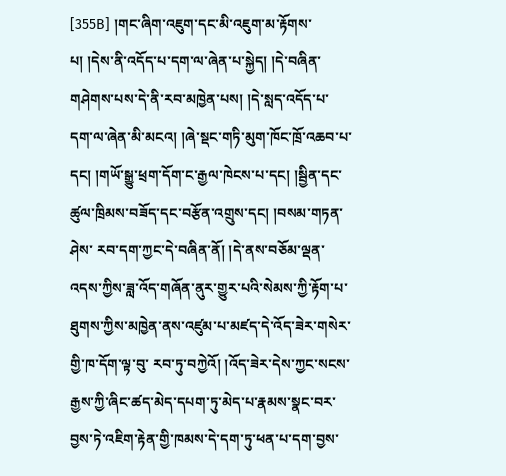[355B] །གང་ཞིག་འཇུག་དང་མི་འཇུག་མ་རྟོགས་པ། །དེས་ནི་འདོད་པ་དག་ལ་ཞེན་པ་སྐྱེད། །དེ་བཞིན་གཤེགས་པས་དེ་ནི་རབ་མཁྱེན་པས། །དེ་སླད་འདོད་པ་ དག་ལ་ཞེན་མི་མངའ། །ཞེ་སྡང་གཏི་མུག་ཁོང་ཁྲོ་འཆབ་པ་དང། །གཡོ་སྒྱུ་ཕྲག་དོག་ང་རྒྱལ་ཁེངས་པ་དང། །སྦྱིན་དང་ཚུལ་ཁྲིམས་བཟོད་དང་བརྩོན་འགྲུས་དང། །བསམ་གཏན་ཤེས་ རབ་དག་ཀྱང་དེ་བཞིན་ནོ། །དེ་ནས་བཅོམ་ལྡན་འདས་ཀྱིས་ཟླ་འོད་གཞོན་ནུར་གྱུར་པའི་སེམས་ཀྱི་རྟོག་པ་ཐུགས་ཀྱིས་མཁྱེན་ནས་འཛུམ་པ་མཛད་དེ་འོད་ཟེར་གསེར་གྱི་ཁ་དོག་ལྟ་བུ་ རབ་ཏུ་བཀྱེའོ། །འོད་ཟེར་དེས་ཀྱང་སངས་རྒྱས་ཀྱི་ཞིང་ཚད་མེད་དཔག་ཏུ་མེད་པ་རྣམས་སྣང་བར་བྱས་ཏེ་འཇིག་རྟེན་གྱི་ཁམས་དེ་དག་ཏུ་ཕན་པ་དག་བྱས་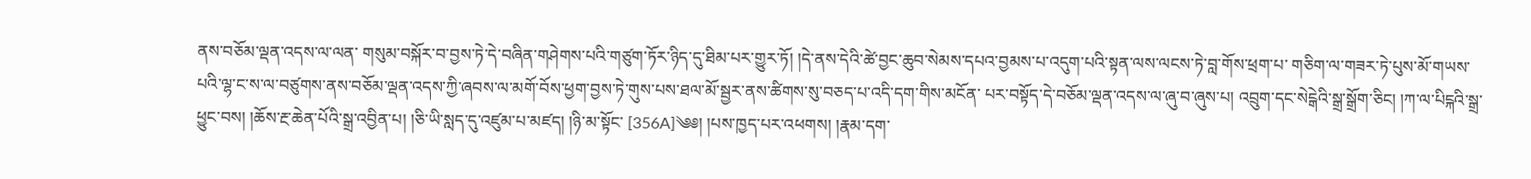ནས་བཅོམ་ལྡན་འདས་ལ་ལན་ གསུམ་བསྐོར་བ་བྱས་ཏེ་དེ་བཞིན་གཤེགས་པའི་གཙུག་ཏོར་ཉིད་དུ་ཐིམ་པར་གྱུར་ཏོ། །དེ་ནས་དེའི་ཚེ་བྱང་ཆུབ་སེམས་དཔའ་བྱམས་པ་འདུག་པའི་སྟན་ལས་ལངས་ཏེ་བླ་གོས་ཕྲག་པ་ གཅིག་ལ་གཟར་ཏེ་པུས་མོ་གཡས་པའི་ལྷ་ང་ས་ལ་བཙུགས་ནས་བཅོམ་ལྡན་འདས་ཀྱི་ཞབས་ལ་མགོ་བོས་ཕྱག་བྱས་ཏེ་གུས་པས་ཐལ་མོ་སྦྱར་ནས་ཚིགས་སུ་བཅད་པ་འདི་དག་གིས་མངོན་ པར་བསྟོད་དེ་བཅོམ་ལྡན་འདས་ལ་ཞུ་བ་ཞུས་པ། འབྲུག་དང་སེངྒེའི་སྒྲ་སྒྲོག་ཅིང། །ཀ་ལ་པིངྐའི་སྒྲ་ཕྱུང་བས། །ཆོས་རྔ་ཆེན་པོའི་སྒྲ་འབྱིན་པ། །ཅི་ཡི་སླད་དུ་འཛུམ་པ་མཛད། །ཉི་མ་སྟོང་ [356A]༄༅། །པས་ཁྱད་པར་འཕགས། །རྣམ་དག་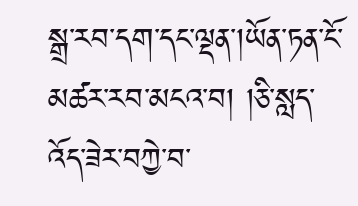སྒྲ་རབ་དག་དང་ལྡན་།ཡོན་ཏན་ངོ་མཚར་རབ་མངའ་བ། །ཅི་སླད་འོད་ཟེར་བཀྱེ་བ་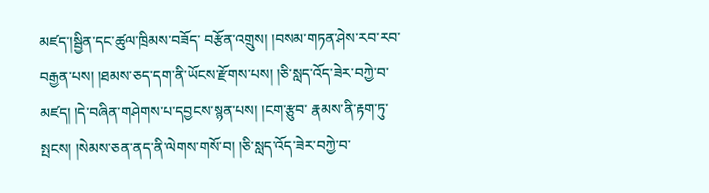མཛད་།སྦྱིན་དང་ཚུལ་ཁྲིམས་བཟོད་ བརྩོན་འགྲུས། །བསམ་གཏན་ཤེས་རབ་རབ་བརྒྱན་པས། །ཐམས་ཅད་དག་ནི་ཡོངས་རྫོགས་པས། །ཅི་སླད་འོད་ཟེར་བཀྱེ་བ་མཛད། །དེ་བཞིན་གཤེགས་པ་དབྱངས་སྙན་པས། །ངག་རྩུབ་ རྣམས་ནི་རྟག་ཏུ་སྤངས། །སེམས་ཅན་ནད་ནི་ལེགས་གསོ་བ། །ཅི་སླད་འོད་ཟེར་བཀྱེ་བ་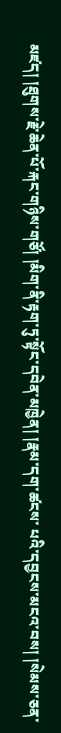མཛད། །ཐུགས་རྗེ་ཆེན་པོ་རྐང་གཉིས་གཙོ། །མིག་ནི་རྟག་ཏུ་སྟོང་དབེན་མཁྱེན། །རྣམ་དག་ཚངས་ པའི་དབྱངས་མངའ་བས། །སེམས་ཅན་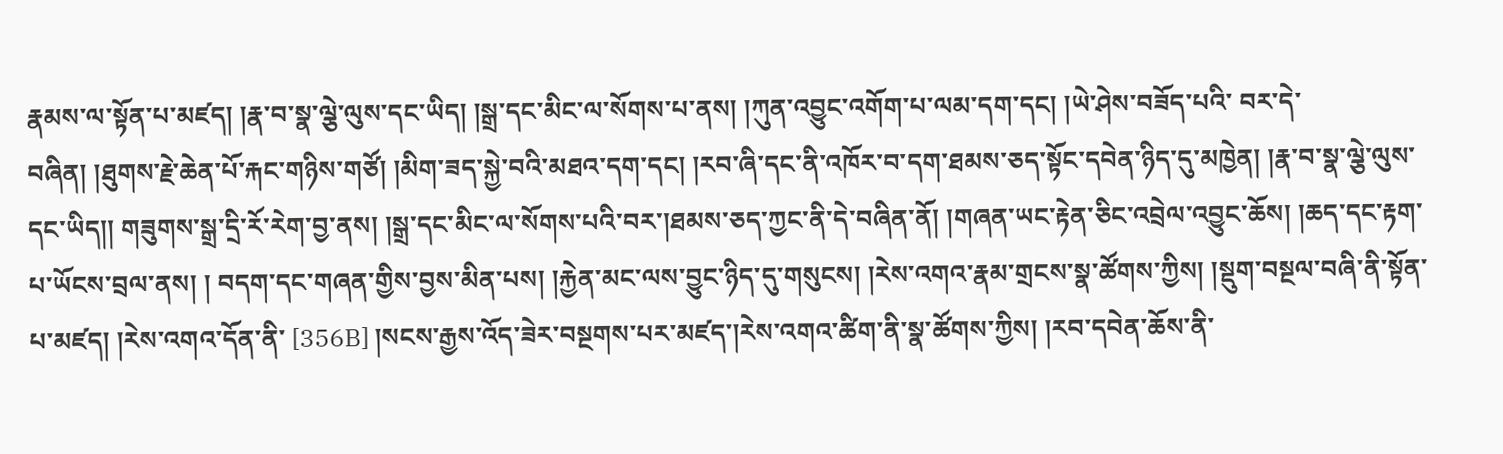རྣམས་ལ་སྟོན་པ་མཛད། །རྣ་བ་སྣ་ལྕེ་ལུས་དང་ཡིད། །སྒྲ་དང་མིང་ལ་སོགས་པ་ནས། །ཀུན་འབྱུང་འགོག་པ་ལམ་དག་དང། །ཡེ་ཤེས་བཟོད་པའི་ བར་དེ་བཞིན། །ཐུགས་རྗེ་ཆེན་པོ་རྐང་གཉིས་གཙོ། །མིག་ཟད་སྐྱེ་བའི་མཐའ་དག་དང། །རབ་ཞི་དང་ནི་འཁོར་བ་དག་ཐམས་ཅད་སྟོང་དབེན་ཉིད་དུ་མཁྱེན། །རྣ་བ་སྣ་ལྕེ་ལུས་དང་ཡིད།། གཟུགས་སྒྲ་དྲི་རོ་རེག་བྱ་ནས། །སྒྲ་དང་མིང་ལ་སོགས་པའི་བར་།ཐམས་ཅད་ཀྱང་ནི་དེ་བཞིན་ནོ། །གཞན་ཡང་རྟེན་ཅིང་འབྲེལ་འབྱུང་ཆོས། །ཆད་དང་རྟག་པ་ཡོངས་བྲལ་ནས། ། བདག་དང་གཞན་གྱིས་བྱས་མིན་པས། །རྐྱེན་མང་ལས་བྱུང་ཉིད་དུ་གསུངས། །རེས་འགའ་རྣམ་གྲངས་སྣ་ཚོགས་ཀྱིས། །སྡུག་བསྔལ་བཞི་ནི་སྟོན་པ་མཛད། །རེས་འགའ་དོན་ནི་ [356B] །སངས་རྒྱས་འོད་ཟེར་བསྔགས་པར་མཛད་།རེས་འགའ་ཚིག་ནི་སྣ་ཚོགས་ཀྱིས། །རབ་དབེན་ཆོས་ནི་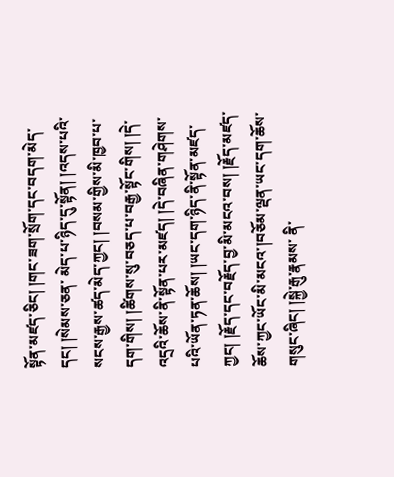སྟོན་མཛད་ཅིང། །གང་ཟག་སྲོག་དང་བདག་མེད་དང། །སེམས་ཅན་ མེད་པ་ཉིད་དུ་སྟོན། །འདས་པའི་སངས་རྒྱས་ཚད་མེད་ཀྱང། །བསམ་གྱིས་མི་ཁྱབ་པ་དག་གིས། །ཚིགས་སུ་བཅད་པ་བརྒྱ་སྟོང་གིས། །དེ་འདྲའི་ཆོས་ནི་སྟོན་པར་མཛད། །དེ་བཞིན་གཤེགས་ པའི་ཡོན་ཏན་ཆོས། །ཡང་དག་ཉིད་ནི་སྟོན་མཛད་ཀྱང། །རྗོད་དང་བརྗོད་བྱ་མི་མངའ་བས། །རྗོད་མཛད་ཆོས་ཀྱང་ཡོང་མི་མངའ་།བཅོམ་ལྡན་ཡང་དག་ཆོས་གསུང་ཞིང། །སྐྱེ་རྒུ་རྣམས་ ནི་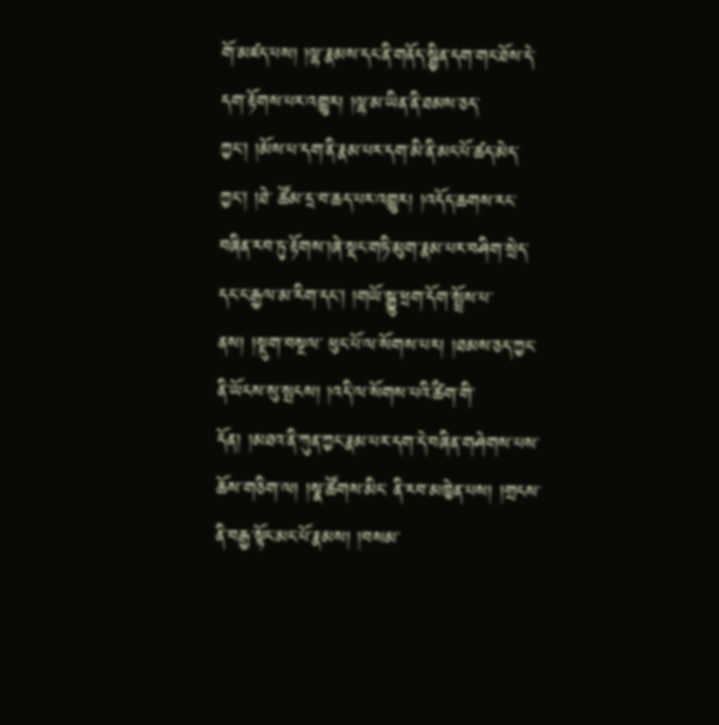གོ་མཛད་པས། །ལྷ་རྣམས་དང་ནི་གནོད་སྦྱིན་དག་གང་ཐོས་དེ་དག་རྟོགས་པར་འགྱུར། །ལྷ་མ་ཡིན་ནི་ཐམས་ཅད་ཀྱང། །མོས་པ་དག་ནི་རྣམ་པར་དག་མི་ནི་མང་པོ་ཚད་མེད་ཀྱང། །ཐེ་ ཚོམ་དྲ་བ་ཆད་པར་འགྱུར། །འདོད་ཆགས་རང་བཞིན་རབ་ཏུ་རྟོགས་།ཞེ་སྡང་གཏི་མུག་རྣམ་པར་བཤིག་སྲེད་དང་ང་རྒྱལ་མ་རིག་དང། །གཡོ་སྒྱུ་ཕྲག་དོག་སྤྲོས་པ་ནས། །སྡུག་བསྔལ་ ཕུང་པོ་ལ་སོགས་པར། །ཐམས་ཅད་ཀྱང་ནི་ཡོངས་སུ་སྤངས། །འདི་ལ་སོགས་པའི་ཚིག་གི་དོན། །མཐའ་ནི་ཀུན་ཀྱང་རྣམ་པར་དག་དེ་བཞིན་གཤེགས་པས་ཆོས་གཅིག་ལ། །སྣ་ཚོགས་མིང་ ནི་རབ་མཁྱེན་པས། །གྲངས་ནི་བརྒྱ་སྟོང་མང་པོ་རྣམས། །བསམ་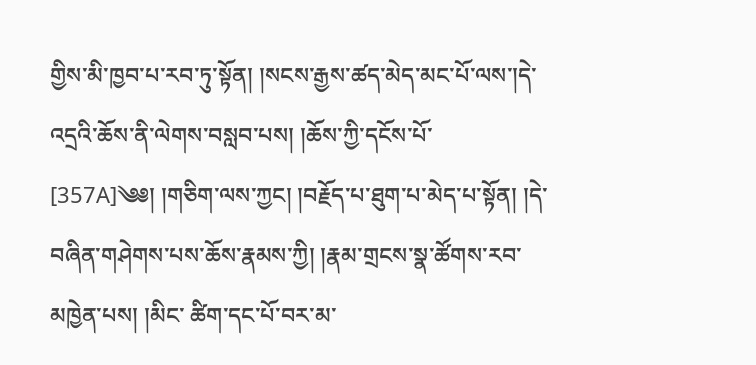གྱིས་མི་ཁྱབ་པ་རབ་ཏུ་སྟོན། །སངས་རྒྱས་ཚད་མེད་མང་པོ་ལས་།དེ་འདྲའི་ཆོས་ནི་ལེགས་བསླབ་པས། །ཆོས་ཀྱི་དངོས་པོ་ [357A]༄༅། །གཅིག་ལས་ཀྱང། །བརྗོད་པ་ཐུག་པ་མེད་པ་སྟོན། །དེ་བཞིན་གཤེགས་པས་ཆོས་རྣམས་ཀྱི། །རྣམ་གྲངས་སྣ་ཚོགས་རབ་མཁྱེན་པས། །མིང་ ཚིག་དང་པོ་བར་མ་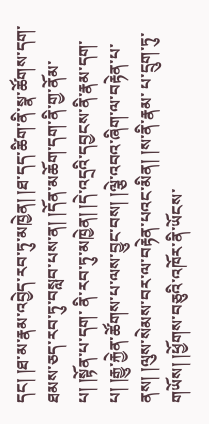དང། །ཐ་མ་རྣམ་འབྱེད་རབ་ཏུ་མཁྱེན། །ཐ་དད་ཚིག་ནི་སྣ་ཚོགས་དག་ཐམས་ཅད་རབ་ཏུ་བསླབ་པས་ན། །དོན་མཆོག་དག་ནི་གྱ་ནོམ་པ། །སྟོན་པ་དག་ ནི་རབ་ཏུ་མཁྱེན། །དེ་འདྲའི་དབྱངས་ནི་རྣམ་དག་པ། །རྒྱུ་རྐྱེན་ཚོགས་པ་ལས་བྱུང་བས། །ལྕེ་འབའ་ཞིག་ལ་བརྟེན་པ་ནས། །ལུས་སེམས་བར་ལ་བརྟེན་པའང་མིན། །ས་ནི་རྣམ་ པ་དྲུག་ཏུ་གཡོས། །ཕྱོགས་བཅུའི་འཁོར་ནི་ཡོངས་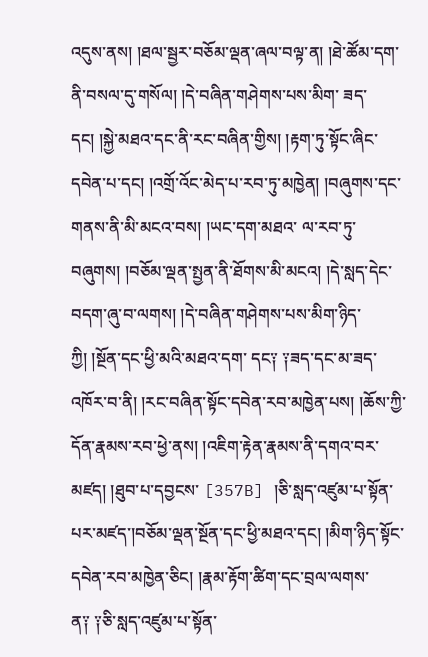འདུས་ནས། །ཐལ་སྦྱར་བཅོམ་ལྡན་ཞལ་བལྟ་ན། །ཐེ་ཚོམ་དག་ནི་བསལ་དུ་གསོལ། །དེ་བཞིན་གཤེགས་པས་མིག་ ཟད་དང། །སྐྱེ་མཐའ་དང་ནི་རང་བཞིན་གྱིས། །རྟག་ཏུ་སྟོང་ཞིང་དབེན་པ་དང། །འགྲོ་འོང་མེད་པ་རབ་ཏུ་མཁྱེན། །བཞུགས་དང་གནས་ནི་མི་མངའ་བས། །ཡང་དག་མཐའ་ ལ་རབ་ཏུ་བཞུགས། །བཅོམ་ལྡན་སྤྱན་ནི་ཐོགས་མི་མངའ། །དེ་སླད་དེང་བདག་ཞུ་བ་ལགས། །དེ་བཞིན་གཤེགས་པས་མིག་ཉིད་ཀྱི། །སྔོན་དང་ཕྱི་མའི་མཐའ་དག་ དང༑ ༑ཟད་དང་མ་ཟད་འཁོར་བ་ནི། །རང་བཞིན་སྟོང་དབེན་རབ་མཁྱེན་པས། །ཆོས་ཀྱི་དོན་རྣམས་རབ་ཕྱེ་ནས། །འཇིག་རྟེན་རྣམས་ནི་དགའ་བར་མཛད། །ཐུབ་པ་དབྱངས་ [357B] །ཅི་སླད་འཛུམ་པ་སྟོན་པར་མཛད་།བཅོམ་ལྡན་སྔོན་དང་ཕྱི་མཐའ་དང། །མིག་ཉིད་སྟོང་དབེན་རབ་མཁྱེན་ཅིང། །རྣམ་རྟོག་ཚིག་དང་བྲལ་ལགས་ ན༑ ༑ཅི་སླད་འཛུམ་པ་སྟོན་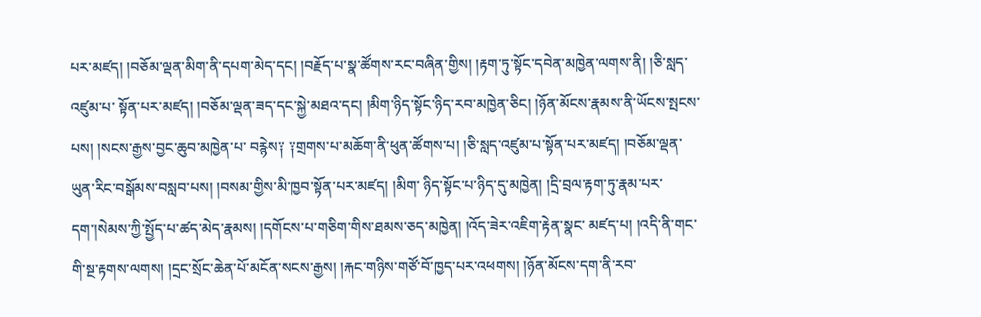པར་མཛད། །བཅོམ་ལྡན་མིག་ནི་དཔག་མེད་དང། །བརྗོད་པ་སྣ་ཚོགས་རང་བཞིན་གྱིས། །རྟག་ཏུ་སྟོང་དབེན་མཁྱེན་ལགས་ནི། །ཅི་སླད་འཛུམ་པ་ སྟོན་པར་མཛད། །བཅོམ་ལྡན་ཟད་དང་སྐྱེ་མཐའ་དང། །མིག་ཉིད་སྟོང་ཉིད་རབ་མཁྱེན་ཅིང། །ཉོན་མོངས་རྣམས་ནི་ཡོངས་སྤངས་པས། །སངས་རྒྱས་བྱང་ཆུབ་མཁྱེན་པ་ བརྙེས༑ ༑གྲགས་པ་མཆོག་ནི་ཕུན་ཚོགས་པ། །ཅི་སླད་འཛུམ་པ་སྟོན་པར་མཛད། །བཅོམ་ལྡན་ཡུན་རིང་བསྒོམས་བསླབ་པས། །བསམ་གྱིས་མི་ཁྱབ་སྟོན་པར་མཛད། །མིག་ ཉིད་སྟོང་པ་ཉིད་དུ་མཁྱེན། །དྲི་བྲལ་རྟག་ཏུ་རྣམ་པར་དག་།སེམས་ཀྱི་སྤྱོད་པ་ཚད་མེད་རྣམས། །དགོངས་པ་གཅིག་གིས་ཐམས་ཅད་མཁྱེན། །འོད་ཟེར་འཇིག་རྟེན་སྣང་ མཛད་པ། །འདི་ནི་གང་གི་སྔ་རྟགས་ལགས། །དྲང་སྲོང་ཆེན་པོ་མངོན་སངས་རྒྱས། །རྐང་གཉིས་གཙོ་བོ་ཁྱད་པར་འཕགས། །ཉོན་མོངས་དག་ནི་རབ་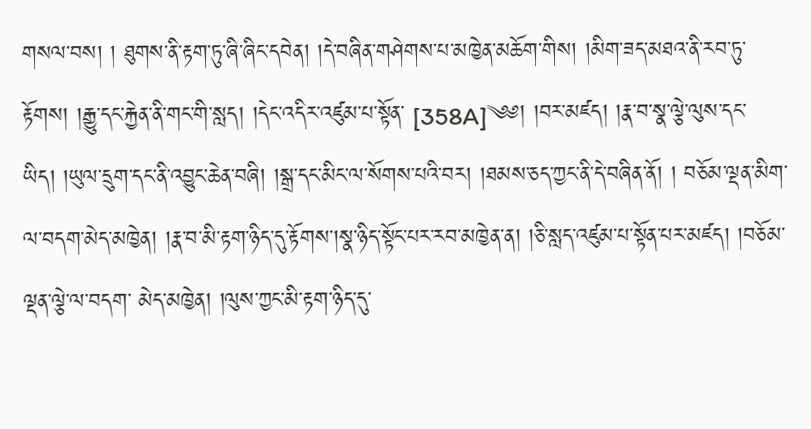གསལ་བས། ། ཐུགས་ནི་རྟག་ཏུ་ཞི་ཞིང་དབེན། །དེ་བཞིན་གཤེགས་པ་མཁྱེན་མཆོག་གིས། །མིག་ཟད་མཐའ་ནི་རབ་ཏུ་རྟོགས། །རྒྱུ་དང་རྐྱེན་ནི་གང་གི་སླད། །དེང་འདིར་འཛུམ་པ་སྟོན་ [358A]༄༅། །བར་མཛད། །རྣ་བ་སྣ་ལྕེ་ལུས་དང་ཡིད། །ཡུལ་དྲུག་དང་ནི་འབྱུང་ཆེན་བཞི། །སྒྲ་དང་མིང་ལ་སོགས་པའི་བར། །ཐམས་ཅད་ཀྱང་ནི་དེ་བཞིན་ནོ། ། བཅོམ་ལྡན་མིག་ལ་བདག་མེད་མཁྱེན། །རྣ་བ་མི་རྟག་ཉིད་དུ་རྟོགས་།སྣ་ཉིད་སྟོང་པར་རབ་མཁྱེན་ན། །ཅི་སླད་འཛུམ་པ་སྟོན་པར་མཛད། །བཅོམ་ལྡན་ལྕེ་ལ་བདག་ མེད་མཁྱེན། །ལུས་ཀྱང་མི་རྟག་ཉིད་དུ་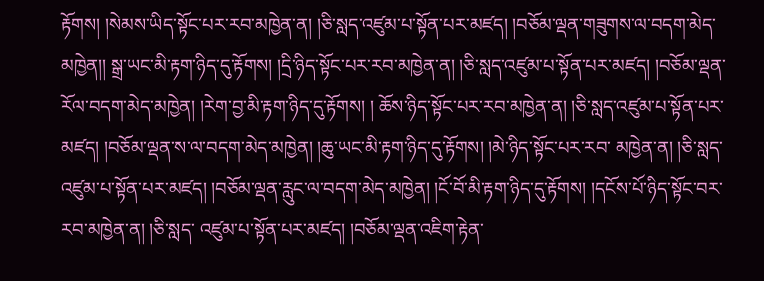རྟོགས། །སེམས་ཡིད་སྟོང་པར་རབ་མཁྱེན་ན། །ཅི་སླད་འཛུམ་པ་སྟོན་པར་མཛད། །བཅོམ་ལྡན་གཟུགས་ལ་བདག་མེད་མཁྱེན།། སྒྲ་ཡང་མི་རྟག་ཉིད་དུ་རྟོགས། །དྲི་ཉིད་སྟོང་པར་རབ་མཁྱེན་ན། །ཅི་སླད་འཛུམ་པ་སྟོན་པར་མཛད། །བཅོམ་ལྡན་རོལ་བདག་མེད་མཁྱེན། །རེག་བྱ་མི་རྟག་ཉིད་དུ་རྟོགས། ། ཆོས་ཉིད་སྟོང་པར་རབ་མཁྱེན་ན། །ཅི་སླད་འཛུམ་པ་སྟོན་པར་མཛད། །བཅོམ་ལྡན་ས་ལ་བདག་མེད་མཁྱེན། །ཆུ་ཡང་མི་རྟག་ཉིད་དུ་རྟོགས། །མེ་ཉིད་སྟོང་པར་རབ་ མཁྱེན་ན། །ཅི་སླད་འཛུམ་པ་སྟོན་པར་མཛད། །བཅོམ་ལྡན་རླུང་ལ་བདག་མེད་མཁྱེན། །ངོ་བོ་མི་རྟག་ཉིད་དུ་རྟོགས། །དངོས་པོ་ཉིད་སྟོང་བར་རབ་མཁྱེན་ན། །ཅི་སླད་ འཛུམ་པ་སྟོན་པར་མཛད། །བཅོམ་ལྡན་འཇིག་རྟེན་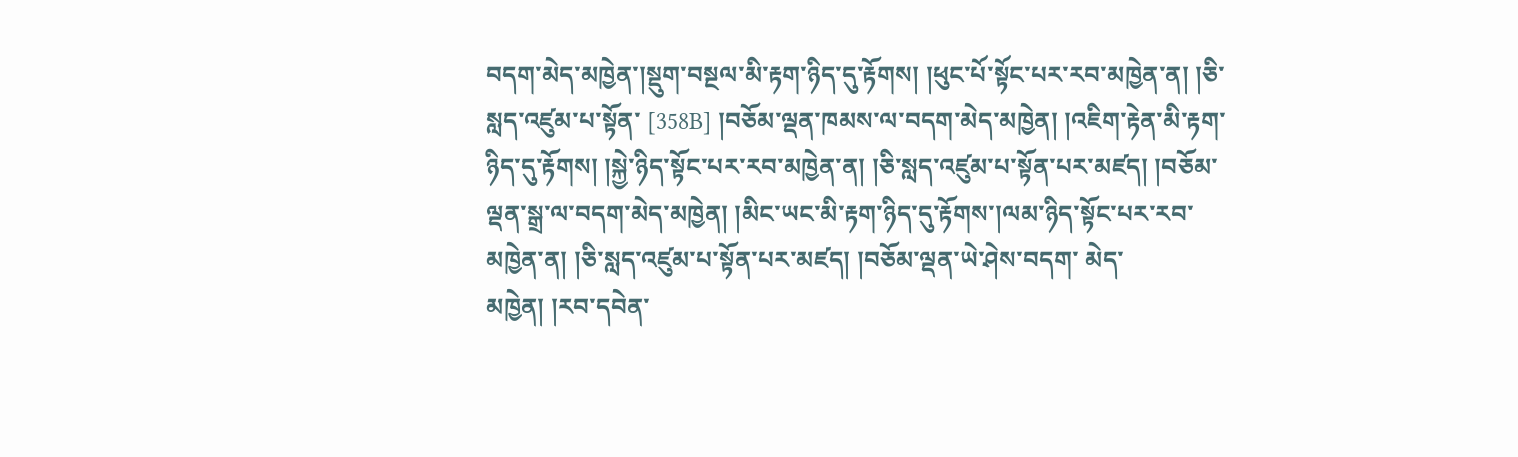བདག་མེད་མཁྱེན་།སྡུག་བསྔལ་མི་རྟག་ཉིད་དུ་རྟོགས། །ཕུང་པོ་སྟོང་པར་རབ་མཁྱེན་ན། །ཅི་སླད་འཛུམ་པ་སྟོན་ [358B] །བཅོམ་ལྡན་ཁམས་ལ་བདག་མེད་མཁྱེན། །འཇིག་རྟེན་མི་རྟག་ཉིད་དུ་རྟོགས། །སྐྱེ་ཉིད་སྟོང་པར་རབ་མཁྱེན་ན། །ཅི་སླད་འཛུམ་པ་སྟོན་པར་མཛད། །བཅོམ་ ལྡན་སྒྲ་ལ་བདག་མེད་མཁྱེན། །མིང་ཡང་མི་རྟག་ཉིད་དུ་རྟོགས་།ལམ་ཉིད་སྟོང་པར་རབ་མཁྱེན་ན། །ཅི་སླད་འཛུམ་པ་སྟོན་པར་མཛད། །བཅོམ་ལྡན་ཡེ་ཤེས་བདག་ མེད་མཁྱེན། །རབ་དབེན་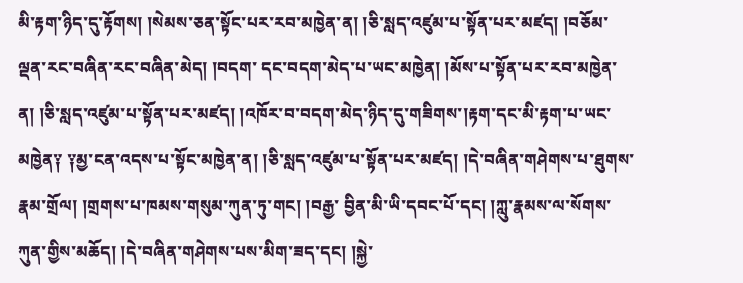མི་རྟག་ཉིད་དུ་རྟོགས། །སེམས་ཅན་སྟོང་པར་རབ་མཁྱེན་ན། །ཅི་སླད་འཛུམ་པ་སྟོན་པར་མཛད། །བཅོམ་ལྡན་རང་བཞིན་རང་བཞིན་མེད། །བདག་ དང་བདག་མེད་པ་ཡང་མཁྱེན། །མོས་པ་སྟོན་པར་རབ་མཁྱེན་ན། །ཅི་སླད་འཛུམ་པ་སྟོན་པར་མཛད། །འཁོར་བ་བདག་མེད་ཉིད་དུ་གཟིགས་།རྟག་དང་མི་རྟག་པ་ཡང་ མཁྱེན༑ ༑མྱ་ངན་འདས་པ་སྟོང་མཁྱེན་ན། །ཅི་སླད་འཛུམ་པ་སྟོན་པར་མཛད། །དེ་བཞིན་གཤེགས་པ་ཐུགས་རྣམ་གྲོལ། །གྲགས་པ་ཁམས་གསུམ་ཀུན་ཏུ་གང། །བརྒྱ་ བྱིན་མི་ཡི་དབང་པོ་དང། །ཀླུ་རྣམས་ལ་སོགས་ཀུན་གྱིས་མཆོད། །དེ་བཞིན་གཤེགས་པས་མིག་ཟད་དང། །སྐྱེ་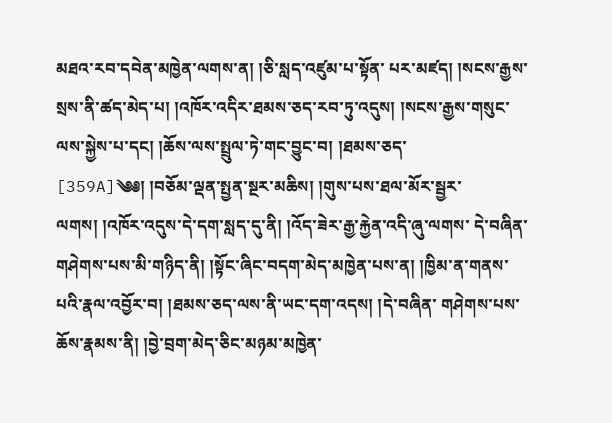མཐའ་རབ་དབེན་མཁྱེན་ལགས་ན། །ཅི་སླད་འཛུམ་པ་སྟོན་ པར་མཛད། །སངས་རྒྱས་སྲས་ནི་ཚད་མེད་པ། །འཁོར་འདིར་ཐམས་ཅད་རབ་ཏུ་འདུས། །སངས་རྒྱས་གསུང་ལས་སྐྱེས་པ་དང། །ཆོས་ལས་སྤྲུལ་ཏེ་གང་བྱུང་བ། །ཐམས་ཅད་ [359A]༄༅། །བཅོམ་ལྡན་སྤྱན་སྔར་མཆིས། །གུས་པས་ཐལ་མོར་སྦྱར་ལགས། །འཁོར་འདུས་དེ་དག་སླད་དུ་ནི། །འོད་ཟེར་རྒྱ་རྐྱེན་འདི་ཞུ་ལགས་ དེ་བཞིན་གཤེགས་པས་མི་གཉིད་ནི། །སྟོང་ཞིང་བདག་མེད་མཁྱེན་པས་ན། །ཁྱིམ་ན་གནས་པའི་རྣལ་འབྱོར་བ། །ཐམས་ཅད་ལས་ནི་ཡང་དག་འདས། །དེ་བཞིན་ གཤེགས་པས་ཆོས་རྣམས་ནི། །བྱེ་བྲག་མེད་ཅིང་མཉམ་མཁྱེན་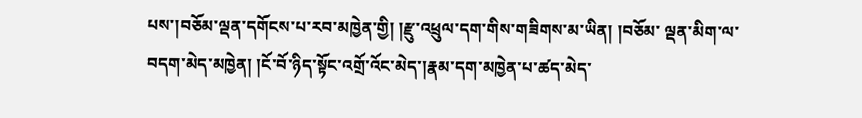པས་།བཅོམ་ལྡན་དགོངས་པ་རབ་མཁྱེན་གྱི། །རྫུ་འཕྲུལ་དག་གིས་གཟིགས་མ་ཡིན། །བཅོམ་ ལྡན་མིག་ལ་བདག་མེད་མཁྱེན། །ངོ་བོ་ཉིད་སྟོང་འགྲོ་འོང་མེད་།རྣམ་དག་མཁྱེན་པ་ཚད་མེད་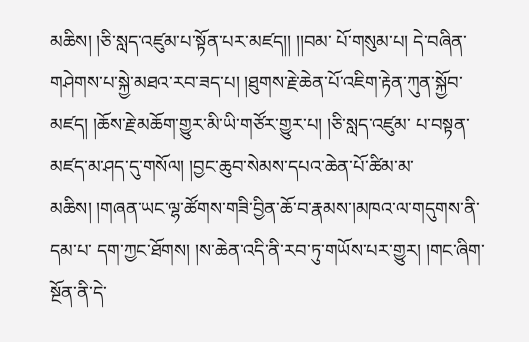མཆིས། །ཅི་སླད་འཛུམ་པ་སྟོན་པར་མཛད།། །།བམ་ པོ་གསུམ་པ། དེ་བཞིན་གཤེགས་པ་སྐྱེ་མཐའ་རབ་ཟད་པ། །ཐུགས་རྗེ་ཆེན་པོ་འཇིག་རྟེན་ཀུན་སྐྱོབ་མཛད། །ཆོས་རྗེ་མཆོག་གྱུར་མི་ཡི་གཙོར་གྱུར་པ། །ཅི་སླད་འཛུམ་ པ་བསྟན་མཛད་མ་ཤད་དུ་གསོལ། །བྱང་ཆུབ་སེམས་དཔའ་ཆེན་པོ་ཚིམ་མ་མཆིས། །གཞན་ཡང་ལྷ་ཚོགས་གཟི་བྱིན་ཆོ་བ་རྣམས་།མཁའ་ལ་གདུགས་ནི་དམ་པ་ དག་ཀྱང་ཐོགས། །ས་ཆེན་འདི་ནི་རབ་ཏུ་གཡོས་པར་གྱུར། །གང་ཞིག་སྔོན་ནི་དེ་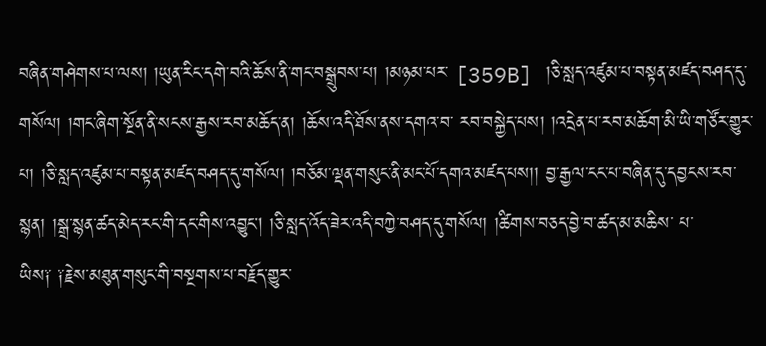བཞིན་གཤེགས་པ་ལས། །ཡུན་རིང་དགེ་བའི་ཆོས་ནི་གང་བསྒྲུབས་པ། །མཉམ་པར་ [359B] །ཅི་སླད་འཛུམ་པ་བསྟན་མཛད་བཤད་དུ་གསོལ། །གང་ཞིག་སྔོན་ནི་སངས་རྒྱས་རབ་མཆོད་ན། །ཆོས་འདི་ཐོས་ནས་དགའ་བ་ རབ་བསྐྱེད་པས། །འདྲེན་པ་རབ་མཆོག་མི་ཡི་གཙོར་གྱུར་པ། །ཅི་སླད་འཛུམ་པ་བསྟན་མཛད་བཤད་དུ་གསོལ། །བཅོམ་ལྡན་གསུང་ནི་མང་པོ་དགའ་མཛད་པས།། བྱ་རྒྱལ་ངང་པ་བཞིན་དུ་དབྱངས་རབ་སྙན། །སྒྲ་སྙན་ཚད་མེད་རང་གི་དང་གིས་འབྱུང། །ཅི་སླད་འོད་ཟེར་འདི་བཀྱེ་བཤད་དུ་གསོལ། །ཚིགས་བཅད་བྱེ་བ་ཚད་མ་མཆིས་ པ་ཡིས༑ ༑རྗེས་མཐུན་གསུང་གི་བསྔགས་པ་བརྗོད་གྱུར་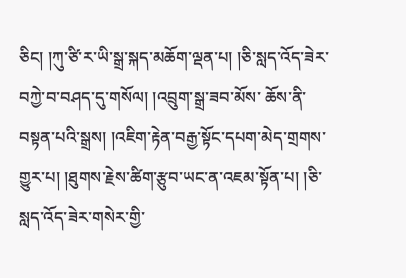ཅིང། །ཀུ་ཙི་ར་ཡི་སྒྲ་སྐད་མཆོག་ལྡན་པ། །ཅི་སླད་འོད་ཟེར་བཀྱེ་བ་བཤད་དུ་གསོལ། །འབྲུག་སྒྲ་ཟབ་མོས་ ཆོས་ནི་བསྟན་པའི་སྒྲས། །འཇིག་རྟེན་བརྒྱ་སྟོང་དཔག་མེད་གྲགས་གྱུར་པ། །ཐུགས་རྗེས་ཚིག་རྩུབ་ཡང་ན་འཇམ་སྟོན་པ། །ཅི་སླད་འོད་ཟེར་གསེར་གྱི་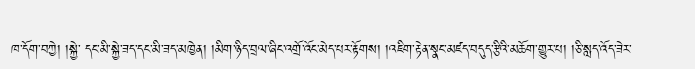ཁ་དོག་བཀྱེ། །སྐྱེ་ དང་མི་སྐྱེ་ཟད་དང་མི་ཟད་མཁྱེན། །མིག་ཉིད་བྲལ་ཞིང་འགྲོ་འོང་མེད་པར་རྟོགས། །འཇིག་རྟེན་སྣང་མཛད་བདུད་རྩིའི་མཆོག་གྱུར་པ། །ཅི་སླད་འོད་ཟེར་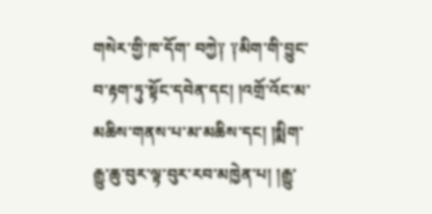གསེར་གྱི་ཁ་དོག་ བཀྱེ༑ ༑མིག་གི་བྱུང་བ་རྟག་ཏུ་སྟོང་དབེན་དང། །འགྲོ་འོང་མ་མཆིས་གནས་པ་མ་མཆིས་དང། །སྨིག་རྒྱུ་ཆུ་བུར་ལྟ་བུར་རབ་མཁྱེན་པ། །རྒྱུ་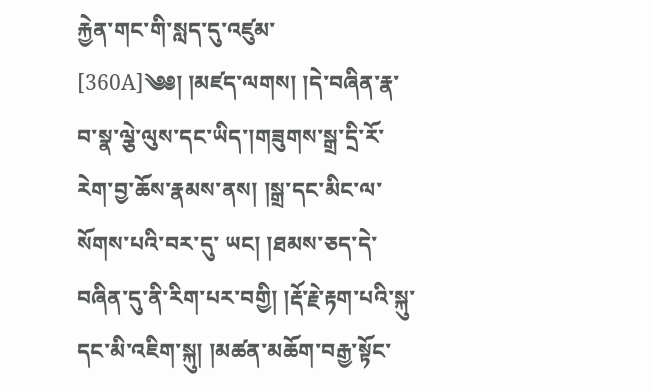རྐྱེན་གང་གི་སླད་དུ་འཛུམ་ [360A]༄༅། །མཛད་ལགས། །དེ་བཞིན་རྣ་བ་སྣ་ལྕེ་ལུས་དང་ཡིད་།གཟུགས་སྒྲ་དྲི་རོ་རེག་བྱ་ཆོས་རྣམས་ནས། །སྒྲ་དང་མིང་ལ་སོགས་པའི་བར་དུ་ ཡང། །ཐམས་ཅད་དེ་བཞིན་དུ་ནི་རིག་པར་བགྱི། །རྡོ་རྗེ་རྟག་པའི་སྐུ་དང་མི་འཇིག་སྐུ། །མཚན་མཆོག་བརྒྱ་སྟོང་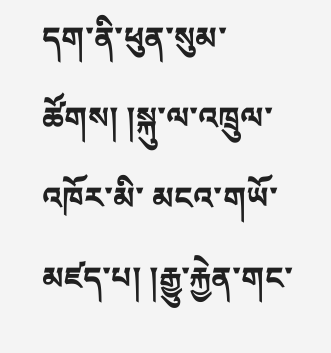དག་ནི་ཕུན་སུམ་ཚོགས། །སྐུ་ལ་འཁྲུལ་འཁོར་མི་ མངའ་གཡོ་མཛད་པ། །རྒྱུ་རྐྱེན་གང་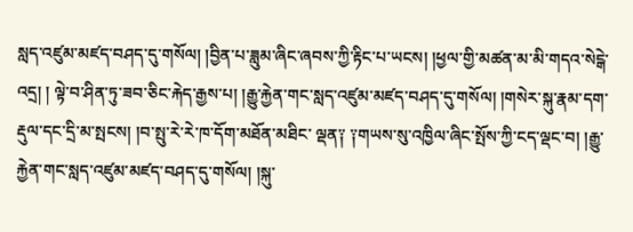སླད་འཛུམ་མཛད་བཤད་དུ་གསོལ། །བྱིན་པ་ཟླུམ་ཞིང་ཞབས་ཀྱི་རྟིང་པ་ཡངས། །ཕྱལ་གྱི་མཚན་མ་མི་གདའ་སེངྒེ་འདྲ། ། ལྟེ་བ་ཤིན་ཏུ་ཟབ་ཅིང་རྐེད་རྒྱས་པ། །རྒྱུ་རྐྱེན་གང་སླད་འཛུམ་མཛད་བཤད་དུ་གསོལ། །གསེར་སྐུ་རྣམ་དག་རྡུལ་དང་དྲི་མ་སྤངས། །བ་སྤུ་རེ་རེ་ཁ་དོག་མཐོན་མཐིང་ ལྡན༑ ༑གཡས་སུ་འཁྱིལ་ཞིང་སྤོས་ཀྱི་ངད་ལྡང་བ། །རྒྱུ་རྐྱེན་གང་སླད་འཛུམ་མཛད་བཤད་དུ་གསོལ། །སྐུ་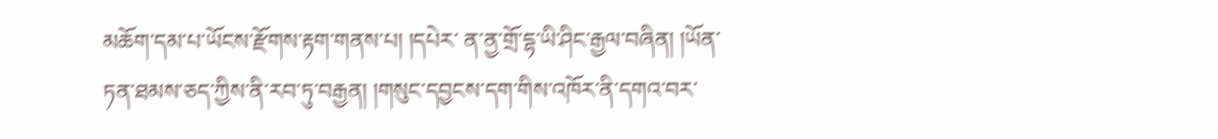མཆོག་དམ་པ་ཡོངས་རྫོགས་རྟག་གནས་པ། །དཔེར་ ན་ནྱ་གྲོ་དྷ་ཡི་ཤིང་རྒྱལ་བཞིན། །ཡོན་ཏན་ཐམས་ཅད་ཀྱིས་ནི་རབ་ཏུ་བརྒྱན། །གསུང་དབྱངས་དག་གིས་འཁོར་ནི་དགའ་བར་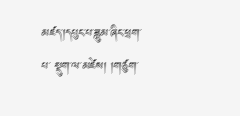མཛད་།དཔུང་པ་ཟླུམ་ཞིང་ཕྲག་པ་ སྡུག་ལ་མཛེས། །གཙུག་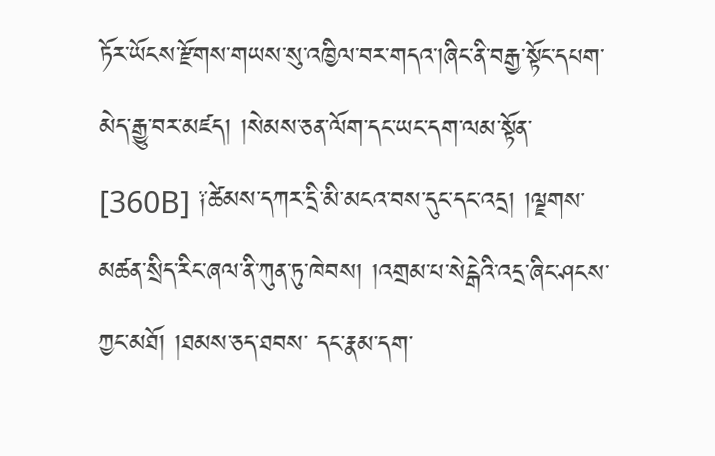ཏོར་ཡོངས་རྫོགས་གཡས་སུ་འཁྱིལ་བར་གདའ་།ཞིང་ནི་བརྒྱ་སྟོང་དཔག་མེད་རྒྱུ་བར་མཛད། །སེམས་ཅན་ལོག་དང་ཡང་དག་ལམ་སྟོན་ [360B] ༑ཚེམས་དཀར་དྲི་མི་མངའ་བས་དུང་དང་འདྲ། །ལྗགས་མཚན་སྲིད་རིང་ཞལ་ནི་ཀུན་ཏུ་ཁེབས། །འགྲམ་པ་སེངྒེའི་འདྲ་ཞིང་ཤངས་ཀྱང་མཐོ། །ཐམས་ཅད་ཐབས་ དང་རྣམ་དག་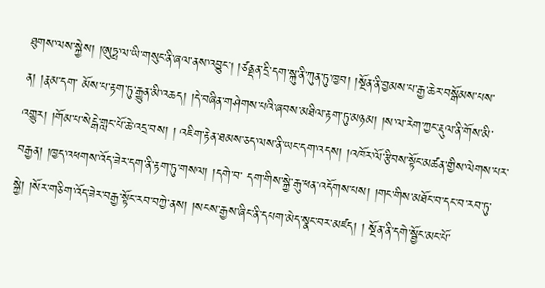ཐུགས་ལས་སྐྱེས། །ཨུཏྤ་ལ་ཡི་གསུང་ནི་ཞལ་ནས་འབྱུང། །ཙནྡན་དྲི་དག་སྐུ་ནི་ཀུན་ཏུ་ཁྱབ། །སྔོན་ནི་བྱམས་པ་རྒྱ་ཆེར་བསྒོམས་པས་ན། །རྣམ་དག་ མོས་པ་རྟག་ཏུ་རྒྱུན་མི་འཆད། །དེ་བཞིན་གཤེགས་པའི་ཞབས་མཐིལ་རྟག་ཏུ་མཉམ། །ས་ལ་རེག་ཀྱང་རྡུལ་ནི་གོས་མི་འགྱུར། །གོམ་པ་སེངྒེ་གླང་པོ་ཆེ་འདྲ་བས། ། འཇིག་རྟེན་ཐམས་ཅད་ལས་ནི་ཡང་དག་འདས། །འཁོར་ལོ་རྩིབས་སྟོང་མཚན་གྱིས་ལེགས་པར་བརྒྱན། །ཁྱད་འཕགས་འོད་ཟེར་དག་ནི་རྟག་ཏུ་གསལ། །དགེ་བ་ དག་གིས་སྐྱེ་རྒུ་ཕན་འདོགས་པས། །གང་གིས་མཐོང་བ་དང་བ་རབ་ཏུ་སྐྱེ། །སོར་གཅིག་འོད་ཟེར་བརྒྱ་སྟོང་རབ་བཀྱེ་ནས། །སངས་རྒྱས་ཞིང་ནི་དཔག་མེད་སྣང་བར་མཛད། ། སྔོན་ནི་དགེ་སྦྱོང་མང་པོ་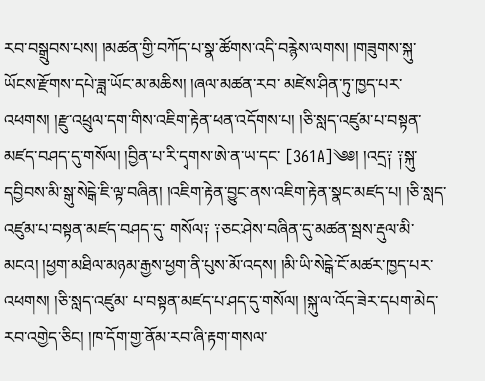རབ་བསྒྲུབས་པས། །མཚན་གྱི་བཀོད་པ་སྣ་ཚོགས་འདི་བརྙེས་ལགས། །གཟུགས་སྐུ་ཡོངས་རྫོགས་དཔེ་ཟླ་ཡོང་མ་མཆིས། །ཞལ་མཚན་རབ་ མཛེས་ཤིན་ཏུ་ཁྱད་པར་འཕགས། །རྫུ་འཕྲུལ་དག་གིས་འཇིག་རྟེན་ཕན་འདོགས་པ། །ཅི་སླད་འཛུམ་པ་བསྟན་མཛད་བཤད་དུ་གསོལ། །བྱིན་པ་རི་དྭགས་ཨེ་ན་ཡ་དང་ [361A]༄༅། །འདྲ༑ ༑སྐུ་དབྱིབས་མི་སྒུ་སེངྒེ་ཇི་ལྟ་བཞིན། །འཇིག་རྟེན་བྱུང་ནས་འཇིག་རྟེན་སྣང་མཛད་པ། །ཅི་སླད་འཛུམ་པ་བསྟན་མཛད་བཤད་དུ་ གསོལ༑ ༑ཅང་ཤེས་བཞིན་དུ་མཚན་སྦས་རྡུལ་མི་མངའ། །ཕྱག་མཐིལ་མཉམ་རྒྱས་ཕྱག་ནི་པུས་མོ་འདས། །མི་ཡི་སེངྒེ་ངོ་མཚར་ཁྱད་པར་འཕགས། །ཅི་སླད་འཛུམ་ པ་བསྟན་མཛད་པ་ཤད་དུ་གསོལ། །སྐུ་ལ་འོད་ཟེར་དཔག་མེད་རབ་འགྱེད་ཅིང། །ཁ་དོག་གྱ་ནོམ་རབ་ཞི་རྟག་གསལ་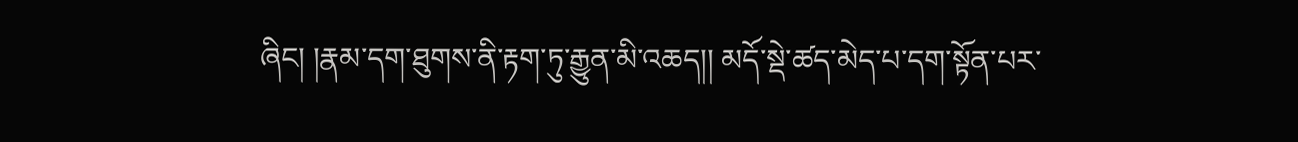ཞིང། །རྣམ་དག་ཐུགས་ནི་རྟག་ཏུ་རྒྱུན་མི་འཆད།། མདོ་སྡེ་ཚད་མེད་པ་དག་སྟོན་པར་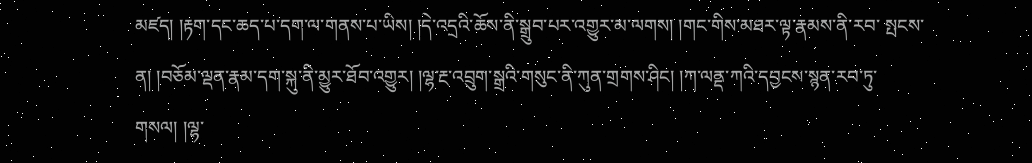མཛད། །རྟག་དང་ཆད་པ་དག་ལ་གནས་པ་ཡིས། །དེ་འདྲའི་ཆོས་ནི་སྒྲུབ་པར་འགྱུར་མ་ལགས། །གང་གིས་མཐར་ལྟ་རྣམས་ནི་རབ་ སྤངས་ན། །བཅོམ་ལྡན་རྣམ་དག་སྐུ་ནི་མྱུར་ཐོབ་འགྱུར། །ལྷ་རྔ་འབྲུག་སྒྲའི་གསུང་ནི་ཀུན་གྲགས་ཤིང། །ཀ་ལནྡ་ཀའི་དབྱངས་སྙན་རབ་ཏུ་གསལ། །ལྷ་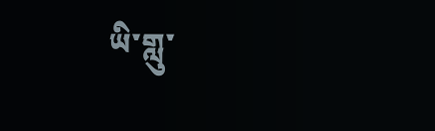ཡི་གླུ་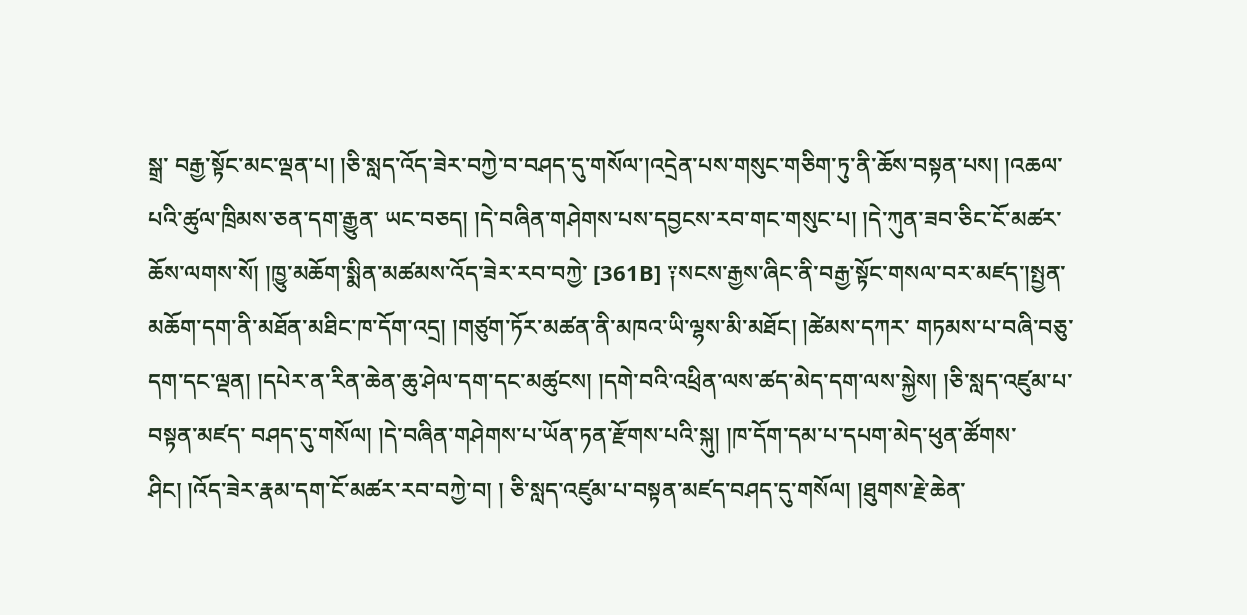སྒྲ་ བརྒྱ་སྟོང་མང་ལྡན་པ། །ཅི་སླད་འོད་ཟེར་བཀྱེ་བ་བཤད་དུ་གསོལ་།འདྲེན་པས་གསུང་གཅིག་ཏུ་ནི་ཆོས་བསྟན་པས། །འཆལ་པའི་ཚུལ་ཁྲིམས་ཅན་དག་རྒྱུན་ ཡང་བཅད། །དེ་བཞིན་གཤེགས་པས་དབྱངས་རབ་གང་གསུང་པ། །དེ་ཀུན་ཟབ་ཅིང་ངོ་མཚར་ཆོས་ལགས་སོ། །ཁྱུ་མཆོག་སྨིན་མཚམས་འོད་ཟེར་རབ་བཀྱེ་ [361B] ༑སངས་རྒྱས་ཞིང་ནི་བརྒྱ་སྟོང་གསལ་བར་མཛད་།སྤྱན་མཆོག་དག་ནི་མཐོན་མཐིང་ཁ་དོག་འདྲ། །གཙུག་ཏོར་མཚན་ནི་མཁའ་ཡི་ལྷས་མི་མཐོང། །ཚེམས་དཀར་ གཏམས་པ་བཞི་བཅུ་དག་དང་ལྡན། །དཔེར་ན་རིན་ཆེན་ཆུ་ཤེལ་དག་དང་མཚུངས། །དགེ་བའི་འཕྲིན་ལས་ཚད་མེད་དག་ལས་སྐྱེས། །ཅི་སླད་འཛུམ་པ་བསྟན་མཛད་ བཤད་དུ་གསོལ། །དེ་བཞིན་གཤེགས་པ་ཡོན་ཏན་རྫོགས་པའི་སྐུ། །ཁ་དོག་དམ་པ་དཔག་མེད་ཕུན་ཚོགས་ཤིང། །འོད་ཟེར་རྣམ་དག་ངོ་མཚར་རབ་བཀྱེ་བ། ། ཅི་སླད་འཛུམ་པ་བསྟན་མཛད་བཤད་དུ་གསོལ། །ཐུགས་རྗེ་ཆེན་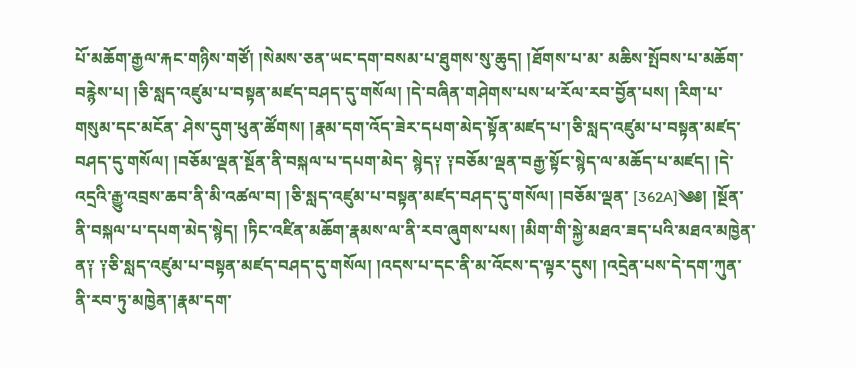པོ་མཆོག་རྒྱལ་རྐང་གཉིས་གཙོ། །སེམས་ཅན་ཡང་དག་བསམ་པ་ཐུགས་སུ་ཆུད། །ཐོགས་པ་མ་ མཆིས་སྤོབས་པ་མཆོག་བརྙེས་པ། །ཅི་སླད་འཛུམ་པ་བསྟན་མཛད་བཤད་དུ་གསོལ། །དེ་བཞིན་གཤེགས་པས་ཕ་རོལ་རབ་བྱོན་པས། །རིག་པ་གསུམ་དང་མངོན་ ཤེས་དུག་ཕུན་ཚོགས། །རྣམ་དག་འོད་ཟེར་དཔག་མེད་སྟོན་མཛད་པ་།ཅི་སླད་འཛུམ་པ་བསྟན་མཛད་བཤད་དུ་གསོལ། །བཅོམ་ལྡན་སྔོན་ནི་བསྐལ་པ་དཔག་མེད་ སྙེད༑ ༑བཅོམ་ལྡན་བརྒྱ་སྟོང་སྙེད་ལ་མཆོད་པ་མཛད། །དེ་འདྲའི་རྒྱུ་འབྲས་ཆབ་ནི་མི་འཚལ་བ། །ཅི་སླད་འཛུམ་པ་བསྟན་མཛད་བཤད་དུ་གསོལ། །བཅོམ་ལྡན་ [362A]༄༅། །སྔོན་ནི་བསྐལ་པ་དཔག་མེད་སྙེད། །ཏིང་འཛིན་མཆོག་རྣམས་ལ་ནི་རབ་ཞུགས་པས། །མིག་གི་སྐྱེ་མཐའ་ཟད་པའི་མཐའ་མཁྱེན་ ན༑ ༑ཅི་སླད་འཛུམ་པ་བསྟན་མཛད་བཤད་དུ་གསོལ། །འདས་པ་དང་ནི་མ་འོངས་ད་ལྟར་དུས། །འདྲེན་པས་དེ་དག་ཀུན་ནི་རབ་ཏུ་མཁྱེན་།རྣམ་དག་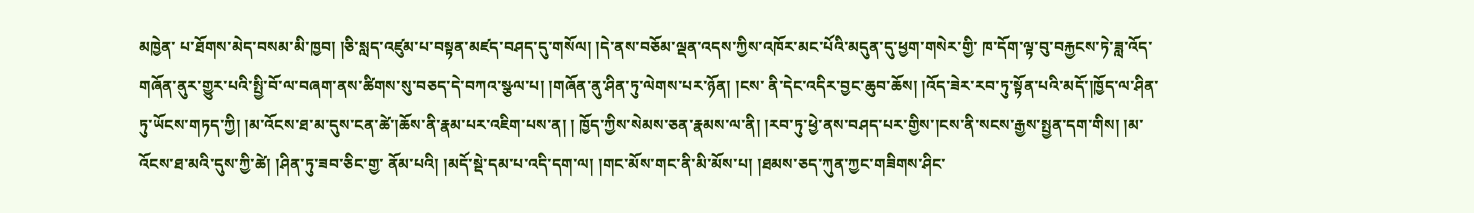མཁྱེན་ པ་ཐོགས་མེད་བསམ་མི་ཁྱབ། །ཅི་སླད་འཛུམ་པ་བསྟན་མཛད་བཤད་དུ་གསོལ། །དེ་ནས་བཅོམ་ལྡན་འདས་ཀྱིས་འཁོར་མང་པོའི་མདུན་དུ་ཕྱག་གསེར་གྱི་ ཁ་དོག་ལྟ་བུ་བརྐྱངས་ཏེ་ཟླ་འོད་གཞོན་ནུར་གྱུར་པའི་སྤྱི་བོ་ལ་བཞག་ནས་ཚིགས་སུ་བཅད་དེ་བཀའ་སྩལ་པ། །གཞོན་ནུ་ཤིན་ཏུ་ལེགས་པར་ཉོན། །ངས་ ནི་དེང་འདིར་བྱང་ཆུབ་ཆོས། །འོད་ཟེར་རབ་ཏུ་སྟོན་པའི་མདོ་།ཁྱོད་ལ་ཤིན་ཏུ་ཡོངས་གཏད་ཀྱི། །མ་འོངས་ཐ་མ་དུས་ངན་ཚེ་།ཆོས་ནི་རྣམ་པར་འཇིག་པས་ན། ། ཁྱོད་ཀྱིས་སེམས་ཅན་རྣམས་ལ་ནི། །རབ་ཏུ་ཕྱེ་ནས་བཤད་པར་གྱིས་།ངས་ནི་སངས་རྒྱས་སྤྱན་དག་གིས། །མ་འོངས་ཐ་མའི་དུས་ཀྱི་ཚེ། །ཤིན་ཏུ་ཟབ་ཅིང་གྱ་ ནོམ་པའི། །མདོ་སྡེ་དམ་པ་འདི་དག་ལ། །གང་མོས་གང་ནི་མི་མོས་པ། །ཐམས་ཅད་ཀུན་ཀྱང་གཟིགས་ཤིང་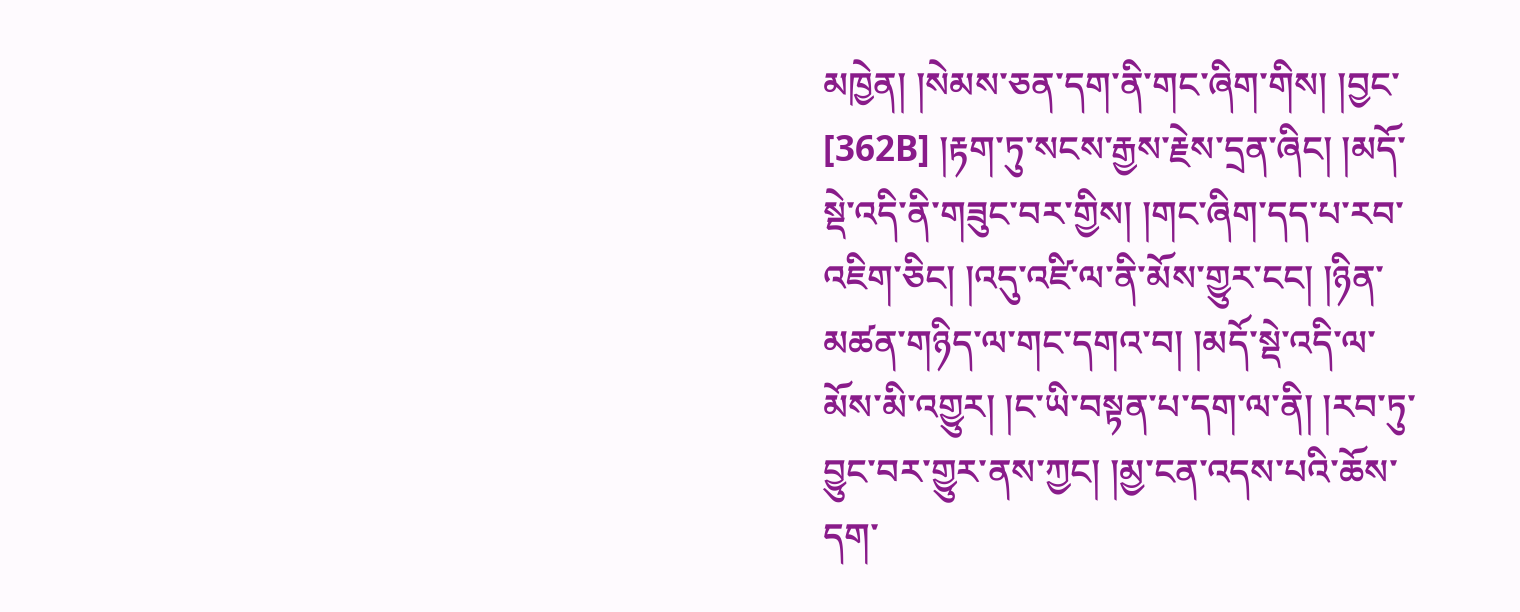མཁྱེན། །སེམས་ཅན་དག་ནི་གང་ཞིག་གིས། །བྱང་ [362B] །རྟག་ཏུ་སངས་རྒྱས་རྗེས་དྲན་ཞིང། །མདོ་སྡེ་འདི་ནི་གཟུང་བར་གྱིས། །གང་ཞིག་དད་པ་རབ་འཇིག་ཅིང། །འདུ་འཛི་ལ་ནི་མོས་གྱུར་ངང། །ཉིན་ མཚན་གཉིད་ལ་གང་དགའ་བ། །མདོ་སྡེ་འདི་ལ་མོས་མི་འགྱུར། །ང་ཡི་བསྟན་པ་དག་ལ་ནི། །རབ་ཏུ་བྱུང་བར་གྱུར་ནས་ཀྱང། །མྱ་ངན་འདས་པའི་ཆོས་དག་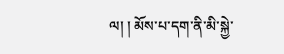ལ། ། མོས་པ་དག་ནི་མི་སྐྱེ་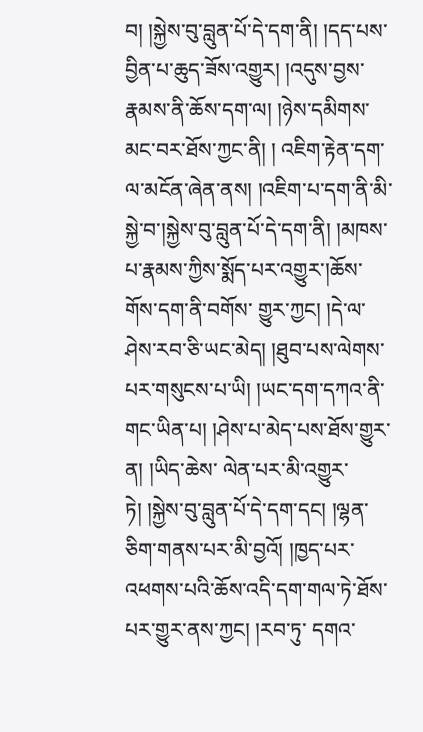བ། །སྐྱེས་བུ་བླུན་པོ་དེ་དག་ནི། །དད་པས་བྱིན་པ་ཆུད་ཟོས་འགྱུར། །འདུས་བྱས་རྣམས་ནི་ཆོས་དག་ལ། །ཉེས་དམིགས་མང་བར་ཐོས་ཀྱང་ནི། ། འཇིག་རྟེན་དག་ལ་མངོན་ཞེན་ནས། །འཇིག་པ་དག་ནི་མི་སྐྱེ་བ་།སྐྱེས་བུ་བླུན་པོ་དེ་དག་ནི། །མཁས་པ་རྣམས་ཀྱིས་སྨོད་པར་འགྱུར་།ཆོས་གོས་དག་ནི་བགོས་ གྱུར་ཀྱང། །དེ་ལ་ཤེས་རབ་ཅི་ཡང་མེད། །ཐུབ་པས་ལེགས་པར་གསུངས་པ་ཡི། །ཡང་དག་དཀའ་ནི་གང་ཡིན་པ། །ཤེས་པ་མེད་པས་ཐོས་གྱུར་ན། །ཡིད་ཆེས་ ལེན་པར་མི་འགྱུར་ཏེ། །སྐྱེས་བུ་བླུན་པོ་དེ་དག་དང། །ལྷན་ཅིག་གནས་པར་མི་བྱའོ། །ཁྱད་པར་འཕགས་པའི་ཆོས་འདི་དག་གལ་ཏེ་ཐོས་པར་གྱུར་ནས་ཀྱང། །རབ་ཏུ་ དགའ་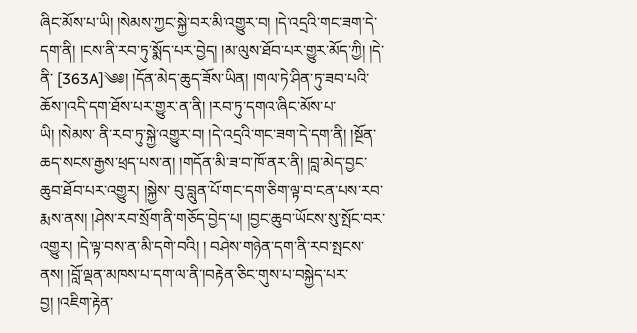ཞིང་མོས་པ་ཡི། །སེམས་ཀྱང་སྐྱེ་བར་མི་འགྱུར་བ། །དེ་འདྲའི་གང་ཟག་དེ་དག་ནི། །ངས་ནི་རབ་ཏུ་སྨོད་པར་བྱེད། །མ་ལུས་ཐོབ་པར་གྱུར་མོད་ཀྱི། །དེ་ནི་ [363A]༄༅། །དོན་མེད་ཆུད་ཟོས་ཡིན། །གལ་ཏེ་ཤིན་ཏུ་ཟབ་པའི་ཆོས་།འདི་དག་ཐོས་པར་གྱུར་ན་ནི། །རབ་ཏུ་དགའ་ཞིང་མོས་པ་ཡི། །སེམས་ ནི་རབ་ཏུ་སྐྱེ་འགྱུར་བ། །དེ་འདྲའི་གང་ཟག་དེ་དག་ནི། །སྔོན་ཆད་སངས་རྒྱས་ཕྲད་པས་ན། །གདོན་མི་ཟ་བ་ཁོ་ནར་ནི། །བླ་མེད་བྱང་ཆུབ་ཐོབ་པར་འགྱུར། །སྐྱེས་ བུ་བླུན་པོ་གང་དག་ཅིག་ལྟ་བ་ངན་པས་རབ་རྨས་ནས། །ཤེས་རབ་སྲོག་ནི་གཅོད་བྱེད་པ། །བྱང་ཆུབ་ཡོངས་སུ་སྤོང་བར་འགྱུར། །དེ་ལྟ་བས་ན་མི་དགེ་བའི། ། བཤེས་གཉེན་དག་ནི་རབ་སྤངས་ནས། །བློ་ལྡན་མཁས་པ་དག་ལ་ནི་།བརྟེན་ཅིང་གུས་པ་བསྐྱེད་པར་བྱ། །འཇིག་རྟེན་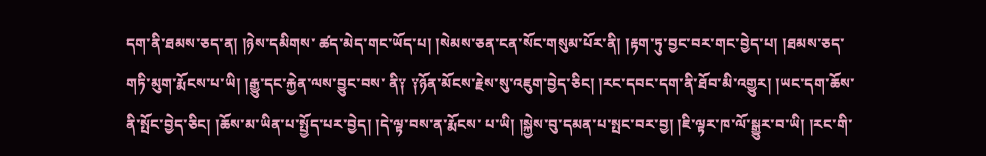དག་ནི་ཐམས་ཅད་ན། །ཉེས་དམིགས་ ཚད་མེད་གང་ཡོད་པ། །སེམས་ཅན་ངན་སོང་གསུམ་པོར་ནི། །རྟག་ཏུ་བྱང་བར་གང་བྱེད་པ། །ཐམས་ཅད་གཏི་མུག་རྨོངས་པ་ཡི། །རྒྱུ་དང་རྐྱེན་ལས་བྱུང་བས་ ནི༑ ༑ཉོན་མོངས་རྗེས་སུ་འཇུག་བྱེད་ཅིང། །རང་དབང་དག་ནི་ཐོབ་མི་འགྱུར། །ཡང་དག་ཆོས་ནི་སྤོང་བྱེད་ཅིང། །ཆོས་མ་ཡིན་པ་སྤྱོད་པར་བྱེད། །དེ་ལྟ་བས་ན་རྨོངས་ པ་ཡི། །སྐྱེས་བུ་དམན་པ་སྤང་བར་བྱ། །ཇི་ལྟར་ཁ་ལོ་སྒྱུར་བ་ཡི། །རང་གི་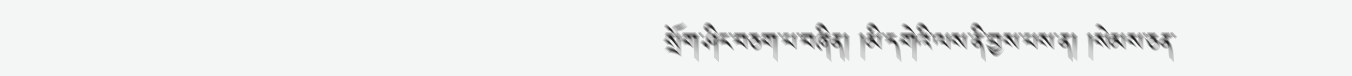སྲོག་ཤིང་བཅག་པ་བཞིན། །མི་དགེའི་ལས་ནི་བྱས་པས་ན། །སེམས་ཅན་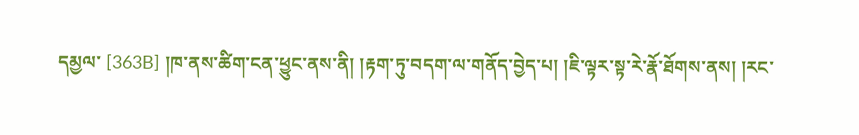དམྱལ་ [363B] །ཁ་ནས་ཚིག་ངན་ཕྱུང་ནས་ནི། །རྟག་ཏུ་བདག་ལ་གནོད་བྱེད་པ། །ཇི་ལྟར་སྟ་རེ་རྣོ་ཐོགས་ནས། །རང་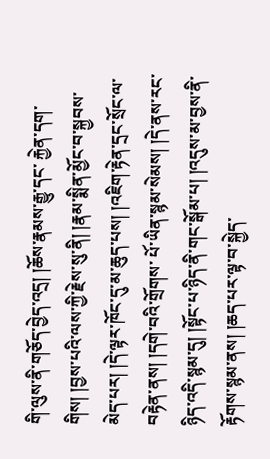གི་ལུས་ནི་གཅོད་བྱེད་འདྲ། །ཆོས་རྣམས་རྒྱུ་དང་ རྐྱེན་དག་གིས། །བྱས་པའི་ལས་ཀྱི་རྗེས་སུ་ནི། །རྣམ་སྨིན་མྱོང་བ་སྐྱབས་མེད་པར། །དེ་ལྟར་ཁོང་དུ་མ་ཆུད་པས། །འཇིག་རྟེན་དྲང་སྲོང་ལ་བརྟེན་ནས། །དགེ་བའི་གྲོགས་ པོ་ཡིན་སྙམ་སེམས། །དེ་ནས་རང་ཉིད་འདི་སྙམ་དུ། །སྟོང་པ་ཉིད་ནི་གང་སྒོམ་པ། །འདུས་མ་བྱས་ནི་རྟོགས་སྙམ་ནས། །ཆད་པར་ལྟ་བ་སྐྱེད་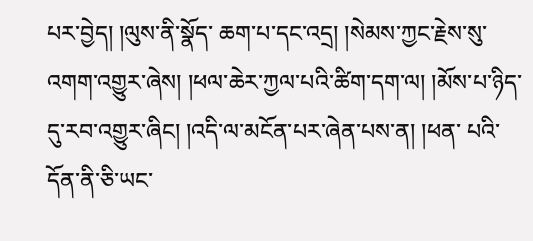པར་བྱེད། །ལུས་ནི་སྣོད་ ཆག་པ་དང་འདྲ། །སེམས་ཀྱང་རྗེས་སུ་འགག་འགྱུར་ཞེས། །ཕལ་ཆེར་ཀྱལ་པའི་ཚིག་དག་ལ། །མོས་པ་ཉིད་དུ་རབ་འགྱུར་ཞིང། །འདི་ལ་མངོན་པར་ཞེན་པས་ན། །ཕན་ པའི་དོན་ནི་ཅི་ཡང་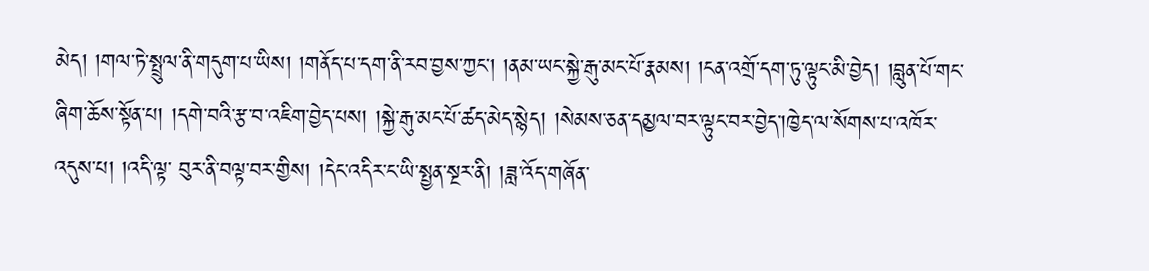མེད། །གལ་ཏེ་སྤྲུལ་ནི་གདུག་པ་ཡིས། །གནོད་པ་དག་ནི་རབ་བྱས་ཀྱང། །ནམ་ཡང་སྐྱེ་རྒུ་མང་པོ་རྣམས། །ངན་འགྲོ་དག་ཏུ་ལྟུང་མི་བྱེད། །བླུན་པོ་གང་ ཞིག་ཆོས་སྟོན་པ། །དགེ་བའི་རྩ་བ་འཇིག་བྱེད་པས། །སྐྱེ་རྒུ་མང་པོ་ཚད་མེད་སྙེད། །སེམས་ཅན་དམྱལ་བར་ལྟུང་བར་བྱེད་།ཁྱེད་ལ་སོགས་པ་འཁོར་འདུས་པ། །འདི་ལྟ་ བུར་ནི་བལྟ་བར་གྱིས། །དེང་འདིར་ང་ཡི་སྤྱན་སྔར་ནི། །ཟླ་འོད་གཞོན་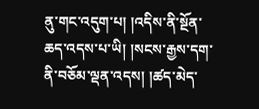ནུ་གང་འདུག་པ། །འདིས་ནི་སྔོན་ཆད་འདས་པ་ཡི། །སངས་རྒྱས་དག་ནི་བཅོམ་ལྡན་འདས། །ཚད་མེད་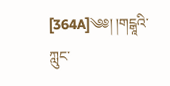[364A]༄༅། །གངྒཱའི་ཀླུང་